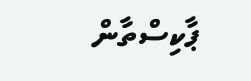ޕާކިސްތާން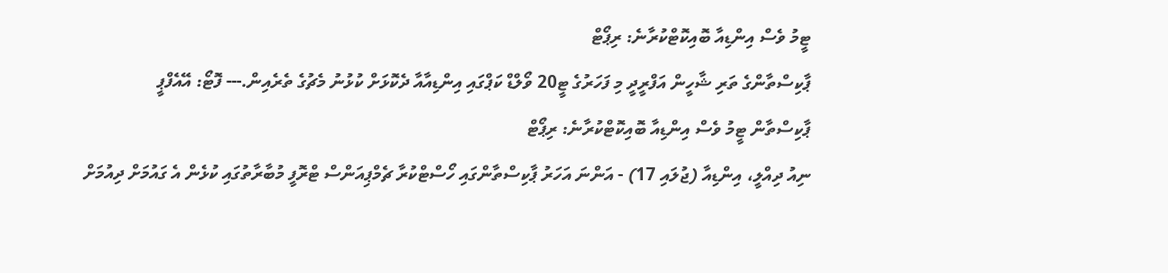ޓީމު ވެސް އިންޑިއާ ބޮއިކޮޓްކުރާނެ: ރިޕޯޓް
ޕާކިސްތާންގެ ތަރި ޝާހީން އަފްރީދީ މި ފަހަރުގެ ޓީ20 ވޯލްޑް ކަޕްގައި އިންޑިއާއާ ދެކޮޅަށް ކުޅުނު މެޗުގެ ތެރެއިން.--- ފޮޓޯ: އޭއެފްޕީ
ޕާކިސްތާން ޓީމު ވެސް އިންޑިއާ ބޮއިކޮޓްކުރާނެ: ރިޕޯޓް
ނިއު ދިއްލީ، އިންޑިއާ (ޖުލައި 17) - އަންނަ އަހަރު ޕާކިސްތާންގައި ހޯސްޓްކުރާ ޗެމްޕިއަންސް ޓްރޮފީ މުބާރާތުގައި ކުޅެން އެ ގައުމަށް ދިއުމަށް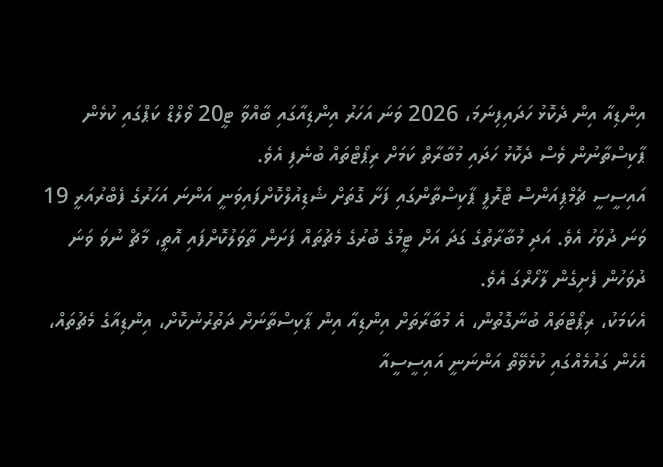އިންޑިއާ އިން ދެކޮޅު ހަދައިފިނަމަ، 2026 ވަނަ އަހަރު އިންޑިއާގައި ބާއްވާ ޓީ20 ވޯލްޑް ކަޕްގައި ކުޅެން ޕާކިސްތާނުން ވެސް ދެކޮޅު ހަދައި މުބާރާތް ކަމަށް ރިޕޯޓްތައް ބުނެފި އެވެ.
އައިސީސީ ޗެމްޕިއަންސް ޓްރޮފީ ޕާކިސްތާންގައި ފަށާ ގޮތަށް ޝެޑިއުލްކޮށްފައިވަނީ އަންނަ އަހަރުގެ ފެބްރުއަރީ 19 ވަނަ ދުވަހު އެވެ. އަދި މުބާރާތުގެ ގަދަ އަށް ޓީމުގެ ބުރުގެ މެޗުތައް ފަށަން ތާވަލުކޮށްފައި އޮތީ، މާޗް ނުވަ ވަނަ ދުވަހުން ފެށިގެން ލާހޯރްގަ އެވެ.
އެކަމަކު، ރިޕޯޓްތައް ބުނާގޮތުން، އެ މުބާރާތަށް އިންޑިއާ އިން ޕާކިސްތާނަށް ދަތުރުނުކޮށް، އިންޑިއާގެ މެޗުތައް، އެހެން ގައުމެއްގައި ކުޅެވޭތޯ އަންނަނީ އައިސީސީއާ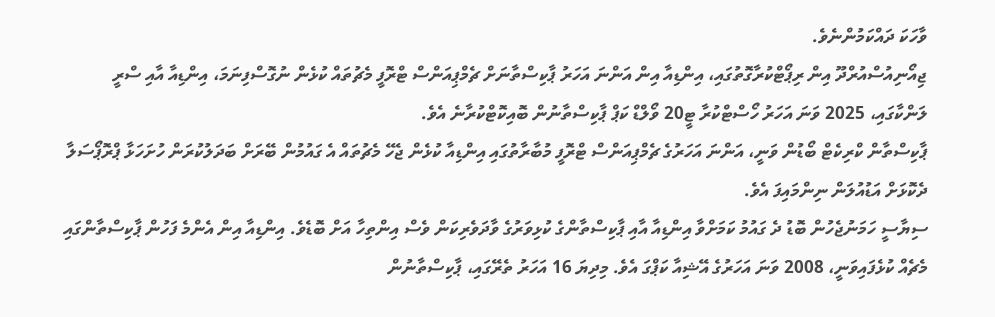ވާހަކަ ދައްކަމުންނެވެ.
ޖިއޯނިއުސްއުރްދޫ އިން ރިޕޯޓްކުރާގޮތުގައި، އިންޑިއާ އިން އަންނަ އަހަރު ޕާކިސްތާނަށް ޗެމްޕިއަންސް ޓްރޮފީ މެޗުތައް ކުޅެން ނުގޮސްފިނަމަ، އިންޑިއާ އާއި ސްރީ ލަންކާގައި، 2025 ވަނަ އަހަރު ހޯސްޓްކުރާ ޓީ20 ވޯލްޑް ކަޕް ޕާކިސްތާނުން ބޮއިކޮޓްކުރާނެ އެވެ.
ޕާކިސްތާން ކްރިކެޓް ބޯޑުން ވަނީ، އަންނަ އަހަރުގެ ޗެމްޕިއަންސް ޓްރޮފީ މުބާރާތުގައި އިންޑިއާ ކުޅެން ޖެހޭ މެޗުތައް އެ ގައުމުން ބޭރަށް ބަދަލުކުރަން ހުށަހަޅާ ޕްރޮޕޯސަލާ ދެކޮޅަށް އަޑުއުލަން ނިންމައިފަ އެވެ.
ސިޔާސީ ހަމަނުޖެހުން ބޮޑު ދެ ގައުމު ކަމަށްވާ އިންޑިއާ އާއި ޕާކިސްތާންގެ ކުޅިވަރުގެ ވާދަވެރިކަން ވެސް އިންތިހާ އަށް ބޮޑެވެ. އިންޑިއާ އިން އެންމެ ފަހުން ޕާކިސްތާންގައި މެޗެއް ކުޅެފައިވަނީ، 2008 ވަނަ އަހަރުގެ އޭޝިއާ ކަޕްގަ އެވެ. މިދިޔަ 16 އަހަރު ތެރޭގައި، ޕާކިސްތާނުން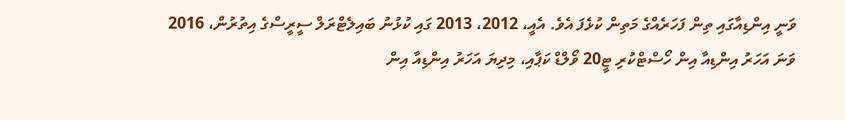ވަނީ އިންޑިއާގައި ތިން ފަހަރެއްގެ މަތިން ކުޅެފަ އެވެ. އެއީ، 2012، 2013 ގައި ކުޅުނު ބައިލެޓްރަލް ސީރީސްގެ އިތުރުން، 2016 ވަނަ އަހަރު އިންޑިއާ އިން ހޯސްޓްކުރި ޓީ20 ވޯލްޑް ކަޕާއި، މިދިޔަ އަހަރު އިންޑިއާ އިން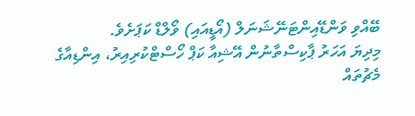ބޭއްވި ވަންޑޭއިންޓަނޭޝަނަލް (އޯޑީއައި) ވޯލްޑް ކަޕަށެވެ.
މިދިޔަ އަހަރު ޕާކިސްތާނުން އޭޝިއާ ކަޕް ހޯސްޓްކުރިއިރު، އިންޑިއާގެ މެޗުތައް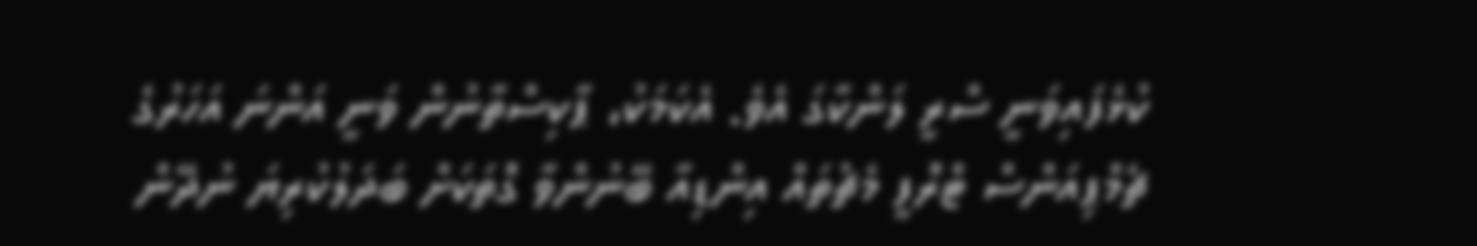ކުޅެފައިވަނީ ސްރީ ލަންކާގަ އެވެ. އެކަމަކު، ޕާކިސްތާނުން ވަނީ އަންނަ އަހަރުގެ ޗެމްޕިއަންސް ޓްރޮފީ މެޗުތައް އިންޑިއާ ބޭނުންވާ ގޮތަކަށް ބަދަލުކުރިޔަ ނުދޭން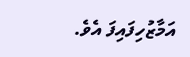އަމާޒުހިފައިފަ އެވެ.